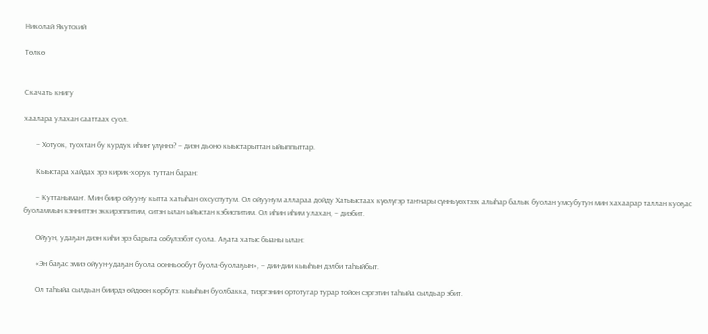Николай Якутский

Төлкө


Скачать книгу

хаалара улахан сааттаах суол.

      – Хотуок, туохтан бу курдук иһиҥ үлүннэ? – диэн дьоно кыыстарыттан ыйыппыттар.

      Кыыстара хайдах эрэ кирик-хорук туттан баран:

      – Куттанымаҥ. Мин биир ойууну кытта хатыһан охсуспутум. Ол ойуунум аллараа дойду Хатыыстаах күөлүгэр таҥнары сүнньүөхтээх алыһар балык буолан умсубутун мин хахаарар таллан куоҕас буоламмын кэнниттэн эккирэппитим, ситэн ылан ыйыстан кэбиспитим. Ол иһин иһим улахан, – диэбит.

      Ойуун, удаҕан диэн киһи эрэ барыта сөбүлээбэт суола. Аҕата хатыс быаны ылан:

      «Эн баҕас эмиэ ойуун-удаҕан буола оонньообут буола-буолаҕын», – дии-дии кыыһын дэлби таһыйбыт.

      Ол таһыйа сылдьан биирдэ өйдөөн көрбүтэ: кыыһын буолбакка, тиэргэнин ортотугар турар тойон сэргэтин таһыйа сылдьар эбит.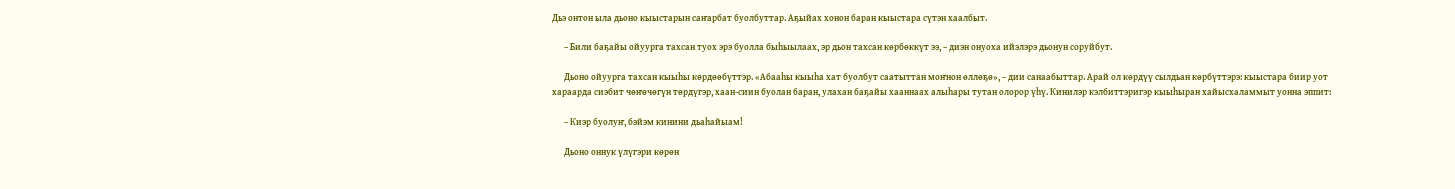Дьэ онтон ыла дьоно кыыстарын саҥарбат буолбуттар. Аҕыйах хонон баран кыыстара сүтэн хаалбыт.

      – Били баҕайы ойуурга тахсан туох эрэ буолла быһыылаах, эр дьон тахсан көрбөккүт ээ, – диэн онуоха ийэлэрэ дьонун соруйбут.

      Дьоно ойуурга тахсан кыыһы көрдөөбүттэр. «Абааһы кыыһа хат буолбут саатыттан моҥнон өллөҕө», – дии санаабыттар. Арай ол көрдүү сылдьан көрбүттэрэ: кыыстара биир уот хараарда сиэбит чөҥөчөгүн төрдүгэр, хаан-сиин буолан баран, улахан баҕайы хааннаах алыһары тутан олорор үһү. Кинилэр кэлбиттэригэр кыыһыран хайысхаламмыт уонна эппит:

      – Киэр буолуҥ, бэйэм кинини дьаһайыам!

      Дьоно оннук үлүгэри көрөн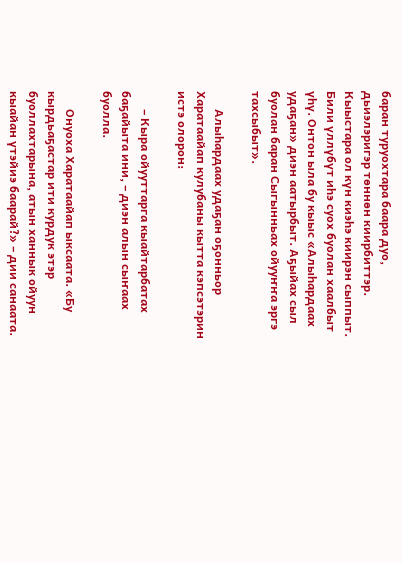баран туруохтара баара дуо, дьиэлэригэр төннөн киирбиттэр. Кыыстара ол күн киэһэ киирэн сыппыт. Били үллүбүт иһэ суох буолан хаалбыт үһү. Онтон ыла бу кыыс «Алыһардаах удаҕан» диэн аатырбыт. Аҕыйах сыл буолан баран Сыгынньах ойууҥҥа эргэ тахсыбыт».

      Алыһардаах удаҕан оҕонньор Харатаайап кулубаны кытта кэпсэтэрин истэ олорон:

      – Кыра ойууттарга кыайтарбатах баҕайыта ини, – диэн алын сыҥаах буолла.

      Онуоха Харатаайап ыксаата. «Бу кырдьаҕастар ити курдук этэр буоллахтарына, атын ханнык ойуун кыайан үтэйиэ баарай?» – дии санаата.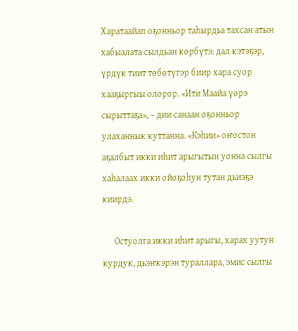Харатаайап оҕонньор таһырдьа тахсан атын хабыалата сылдьан көрбүтэ: дал кэтэҕэр, үрдүк тиит төбөтүгэр биир хара суор хааҕыргыы олорор. «Ити Маайа үөрэ сырыттаҕа», – дии санаан оҕонньор улаханнык куттанна. «Кэһии» оҥостон аҕалбыт икки иһит арыгытын уонна сылгы хаһалаах икки ойоҕоһун тутан дьиэҕэ киирдэ.

      Остуолга икки иһит арыгы, харах уутун курдук, дьэҥкэрэн тураллара, эмис сылгы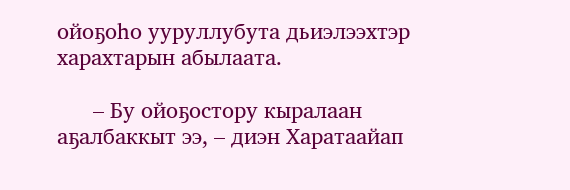ойоҕоһо ууруллубута дьиэлээхтэр харахтарын абылаата.

      – Бу ойоҕостору кыралаан аҕалбаккыт ээ, – диэн Харатаайап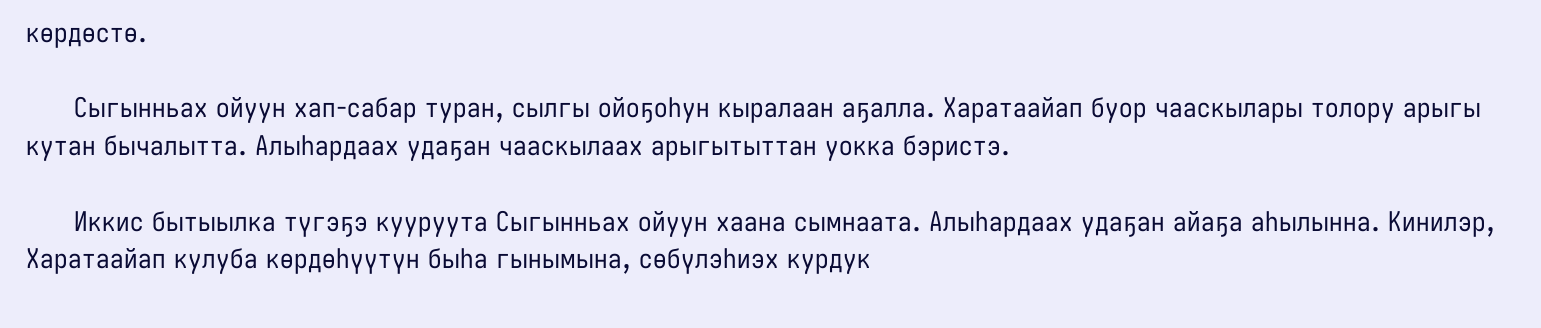көрдөстө.

      Сыгынньах ойуун хап-сабар туран, сылгы ойоҕоһун кыралаан аҕалла. Харатаайап буор чааскылары толору арыгы кутан бычалытта. Алыһардаах удаҕан чааскылаах арыгытыттан уокка бэристэ.

      Иккис бытыылка түгэҕэ кууруута Сыгынньах ойуун хаана сымнаата. Алыһардаах удаҕан айаҕа аһылынна. Кинилэр, Харатаайап кулуба көрдөһүүтүн быһа гынымына, сөбүлэһиэх курдук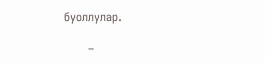буоллулар.

      –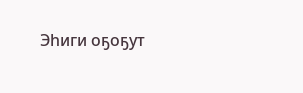Эһиги оҕоҕут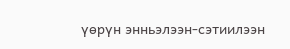үөрүн энньэлээн-сэтиилээн